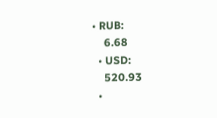• RUB:
    6.68
  • USD:
    520.93
  •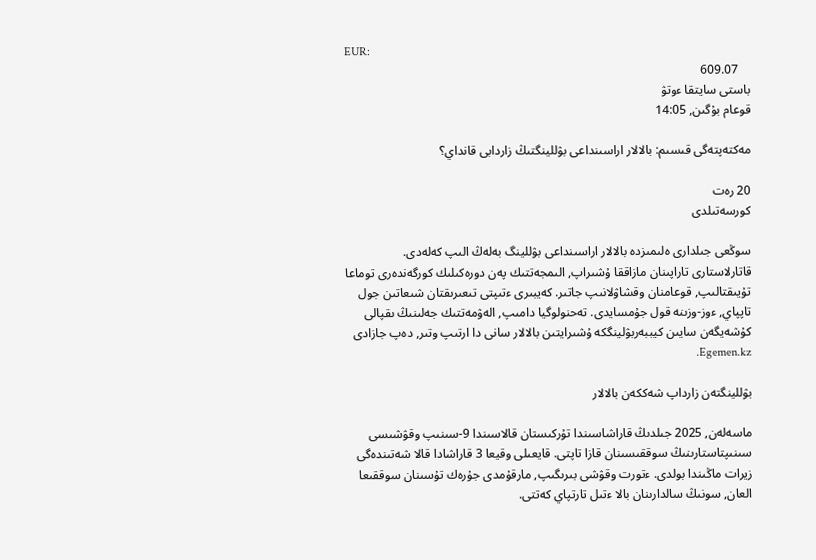EUR:
    609.07
باستى سايتقا ءوتۋ
قوعام بۇگىن, 14:05

مەكتەپتەگى قىسىم: بالالار اراسىنداعى بۋللينگتىڭ زاردابى قانداي؟

20 رەت
كورسەتىلدى

سوڭعى جىلدارى ەلىمىزدە بالالار اراسىنداعى بۋللينگ بەلەڭ الىپ كەلەدى. قاتارلاستارى تاراپىنان مازاققا ۇشىراپ, الىمجەتتىك پەن دورەكىلىك كورگەندەرى توماعا تۇيىقتالىپ, قوعامنان وقشاۋلانىپ جاتىر. كەيبىرى ءتىپتى تىعىرىقتان شىعاتىن جول تاپپاي, ءوز-وزىنە قول جۇمسايدى. تەحنولوگيا دامىپ, الەۋمەتتىك جەلىنىڭ ىقپالى كۇشەيگەن سايىن كيببەربۋلينگكە ۇشىرايتىن بالالار سانى دا ارتىپ وتىر, دەپ جازادى Egemen.kz.

بۋللينگتەن زارداپ شەككەن بالالار

ماسەلەن, 2025 جىلدىڭ قاراشاسىندا تۇركىستان قالاسىندا 9-سىنىپ وقۋشىسى سىنىپتاستارىنىڭ سوققىسىنان قازا تاپتى. قايعىلى وقيعا 3 قاراشادا قالا شەتىندەگى زيرات ماڭىندا بولدى. ءتورت وقۋشى بىرىگىپ, مارقۇمدى جۇرەك تۇسىنان سوققىعا العان, سونىڭ سالدارىنان بالا ءتىل تارتپاي كەتتى.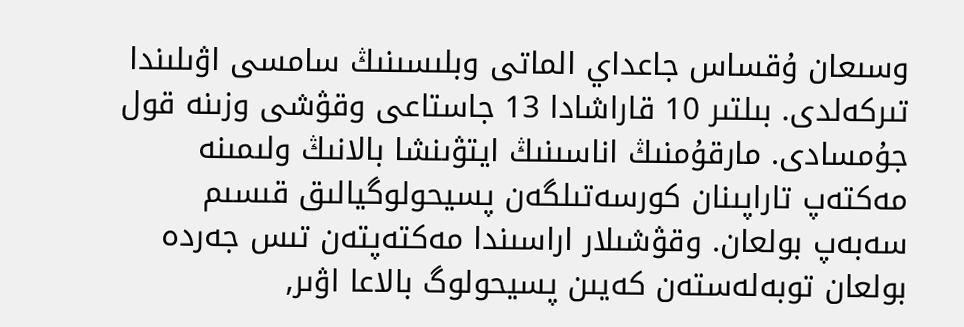وسىعان ۇقساس جاعداي الماتى وبلىسىنىڭ سامسى اۋىلىندا تىركەلدى. بىلتىر 10 قاراشادا 13 جاستاعى وقۋشى وزىنە قول جۇمسادى. مارقۇمنىڭ اناسىنىڭ ايتۋىنشا بالانىڭ ولىمىنە مەكتەپ تاراپىنان كورسەتىلگەن پسيحولوگيالىق قىسىم سەبەپ بولعان. وقۋشىلار اراسىندا مەكتەپتەن تىس جەردە بولعان توبەلەستەن كەيىن پسيحولوگ بالاعا اۋىر,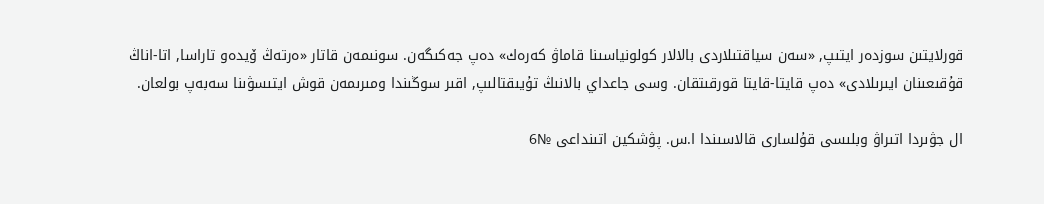قورلايتىن سوزدەر ايتىپ, «سەن سياقتىلاردى بالالار كولونياسىنا قاماۋ كەرەك» دەپ جەكىگەن. سونىمەن قاتار «ەرتەڭ ۆيدەو تاراسا, اتا-اناڭ قۇقىعىنان ايىرىلادى» دەپ قايتا-قايتا قورقىتقان. وسى جاعداي بالانىڭ تۇيىقتالىپ, اقىر سوڭىندا ومىرىمەن قوش ايتىسۋىنا سەبەپ بولعان.

ال جۋىردا اتىراۋ وبلىسى قۇلسارى قالاسىندا ا.س. پۋشكين اتىنداعى №6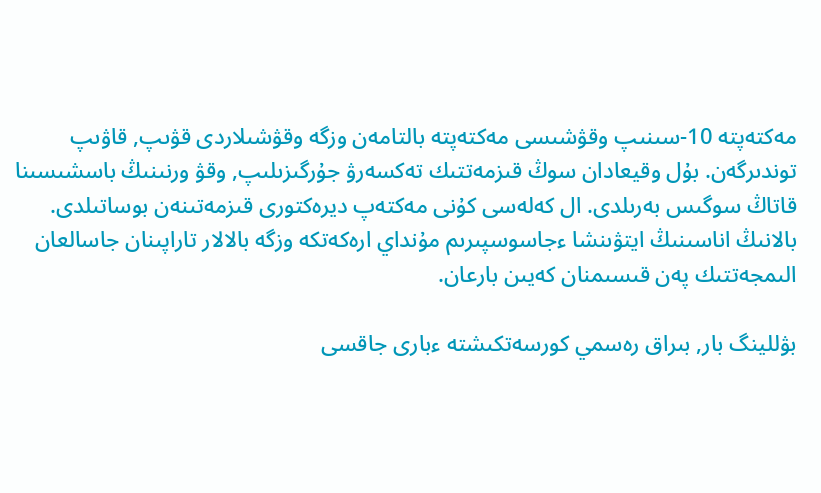مەكتەپتە 10-سىنىپ وقۋشىسى مەكتەپتە بالتامەن وزگە وقۋشىلاردى قۋىپ, قاۋىپ توندىرگەن. بۇل وقيعادان سوڭ قىزمەتتىك تەكسەرۋ جۇرگىزىلىپ, وقۋ ورنىنىڭ باسشىسىنا قاتاڭ سوگىس بەرىلدى. ال كەلەسى كۇنى مەكتەپ ديرەكتورى قىزمەتىنەن بوساتىلدى. بالانىڭ اناسىنىڭ ايتۋىنشا ءجاسوسپىرىم مۇنداي ارەكەتكە وزگە بالالار تاراپىنان جاسالعان الىمجەتتىك پەن قىسىمنان كەيىن بارعان.

بۋللينگ بار, بىراق رەسمي كورسەتكىشتە ءبارى جاقسى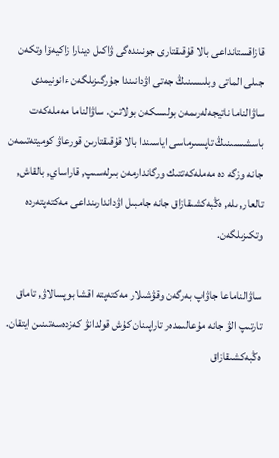قازاقستانداعى بالا قۇقىقتارى جونىندەگى ۋاكىل دينارا زاكيەۆا وتكەن جىلى الماتى وبلىسىنىڭ جەتى اۋدانىندا جۇرگىزىلگەن ءانونيمدى ساۋالناما ناتيجەلەرىمەن بولىسكەن بولاتىن. ساۋالناما مەملەكەت باسشىسىنىڭ تاپسىرماسى اياسىندا بالا قۇقىقتارىن قورعاۋ كوميتەتىمەن جانە وزگە دە مەملەكەتتىك ورگاندارمەن بىرلەسىپ, قاراساي, بالقاش, تالعار, ىلە, ەڭبەكشىقازاق جانە جامبىل اۋداندارىنداعى مەكتەپتەردە وتكىزىلگەن.

ساۋالناماعا جاۋاپ بەرگەن وقۋشىلار مەكتەپتە اقشا بوپسالاۋ, تاماق تارتىپ الۋ جانە مۇعالىمدەر تاراپىنان كۇش قولدانۋ كەزدەسەتىنىن ايتقان. ەڭبەكشىقازاق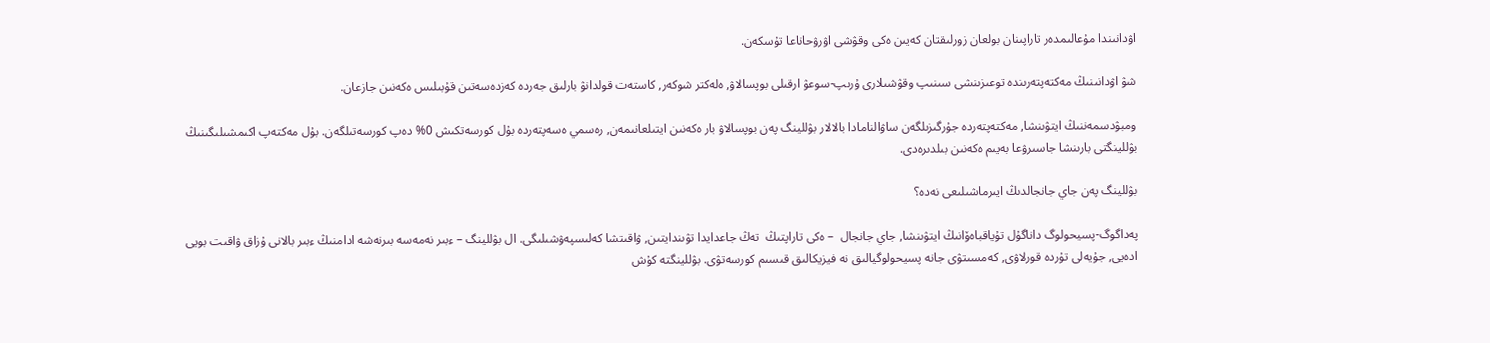اۋدانىندا مۇعالىمدەر تاراپىنان بولعان زورلىقتان كەيىن ەكى وقۋشى اۋرۋحاناعا تۇسكەن.

شۋ اۋدانىنىڭ مەكتەپتەرىندە توعىزىنشى سىنىپ وقۋشىلارى ۇرىپ-سوعۋ ارقىلى بوپسالاۋ, ەلەكتر شوكەر, كاستەت قولدانۋ بارلىق جەردە كەزدەسەتىن قۇبىلىس ەكەنىن جازعان.

ومبۋدسمەننىڭ ايتۋىنشا, مەكتەپتەردە جۇرگىزىلگەن ساۋالنامادا بالالار بۋللينگ پەن بوپسالاۋ بار ەكەنىن ايتىلعانىمەن, رەسمي ەسەپتەردە بۇل كورسەتكىش 0% دەپ كورسەتىلگەن. بۇل مەكتەپ اكىمشىلىگىنىڭ بۋللينگتى بارىنشا جاسىرۋعا بەيىم ەكەنىن بىلدىرەدى.

بۋللينگ پەن جاي جانجالدىڭ ايىرماشىلىعى نەدە؟

پەداگوگ-پسيحولوگ داناگۇل تۇياقباەۆانىڭ ايتۋىنشا, جاي جانجال  – ەكى تاراپتىڭ  تەڭ جاعدايدا تۋىندايتىن, ۋاقىتشا كەلىسپەۋشىلىگى. ال بۋللينگ – ءبىر نەمەسە بىرنەشە ادامنىڭ ءبىر بالانى ۇزاق ۋاقىت بويى ادەيى, جۇيەلى تۇردە قورلاۋى, كەمسىتۋى جانە پسيحولوگيالىق نە فيزيكالىق قىسىم كورسەتۋى. بۋللينگتە كۇش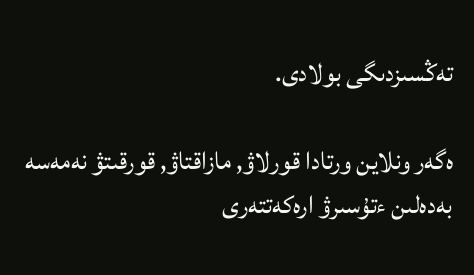تەڭسىزدىگى بولادى.

ەگەر ونلاين ورتادا قورلاۋ, مازاقتاۋ, قورقىتۋ نەمەسە بەدەلىن ءتۇسىرۋ ارەكەتتەرى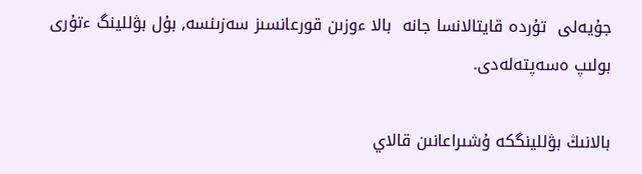جۇيەلى  تۇردە قايتالانسا جانە  بالا ءوزىن قورعانسىز سەزىنسە, بۇل بۋللينگ ءتۇرى بولىپ ەسەپتەلەدى.

بالانىڭ بۋللينگكە ۇشىراعانىن قالاي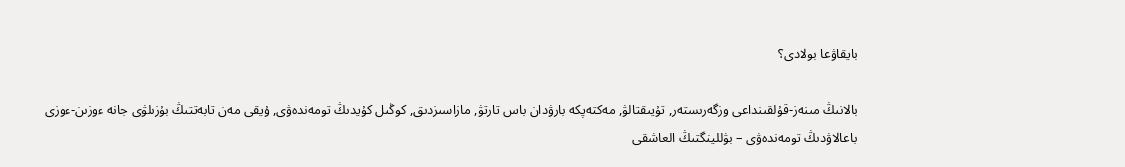بايقاۋعا بولادى؟

بالانىڭ مىنەز-قۇلقىنداعى وزگەرىستەر, تۇيىقتالۋ, مەكتەپكە بارۋدان باس تارتۋ, مازاسىزدىق, كوڭىل كۇيدىڭ تومەندەۋى, ۇيقى مەن تابەتتىڭ بۇزىلۋى جانە ءوزىن-ءوزى باعالاۋدىڭ تومەندەۋى – بۋللينگتىڭ العاشقى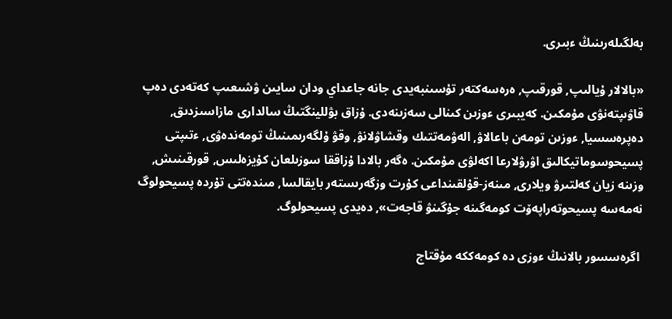بەلگىلەرىنىڭ ءبىرى.

«بالالار ۇيالىپ, قورقىپ, ەرەسەكتەر تۇسىنبەيدى جانە جاعداي ودان سايىن ۋشىعىپ كەتەدى دەپ قاۋىپتەنۋى مۇمكىن. كەيبىرى ءوزىن كىنالى سەزىنەدى. ۇزاق بۋللينگتىڭ سالدارى مازاسىزدىق, دەپرەسسيا, ءوزىن تومەن باعالاۋ, الەۋمەتتىك وقشاۋلانۋ, وقۋ ۇلگەرىمىنىڭ تومەندەۋى, ءتىپتى پسيحوسوماتيكالىق اۋرۋلارعا اكەلۋى مۇمكىن. ەگەر بالادا ۇزاققا سوزىلعان كۇيزەلىس, قورقىنىش, وزىنە زيان كەلتىرۋ ويلارى, مىنەز-قۇلقىنداعى كۇرت وزگەرىستەر بايقالسا, مىندەتتى تۇردە پسيحولوگ  نەمەسە پسيحوتەراپەۆت كومەگىنە جۇگىنۋ قاجەت», دەيدى پسيحولوگ.

 اگرەسسور بالانىڭ ءوزى دە كومەككە مۇقتاج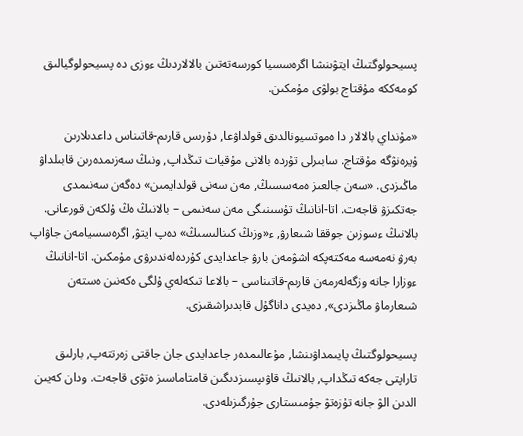پسيحولوگتىڭ ايتۋىنشا اگرەسسيا كورسەتەتىن بالالاردىڭ ءوزى دە پسيحولوگيالىق كومەككە مۇقتاج بولۋى مۇمكىن.

«مۇنداي بالالار دا ەموتسيونالدىق قولداۋعا, دۇرىس قارىم-قاتىناس داعدىلارىن ۇيرەنۋگە مۇقتاج. سابىرلى تۇردە بالانى مۇقيات تىڭداپ, ونىڭ سەزىمدەرىن قابىلداۋ ماڭىزدى. «سەن جالعىز ەمەسسىڭ, مەن سەنى قولدايمىن» دەگەن سەنىمدى جەتكىزۋ قاجەت. اتا-انانىڭ تۇسىنىگى مەن سەنىمى – بالانىڭ ەڭ ۇلكەن قورعانى. بالانىڭ ءسوزىن جوققا شىعارۋ, ء«وزىڭ كىنالىسىڭ» دەپ ايتۋ, اگرەسسيامەن جاۋاپ بەرۋ نەمەسە مەكتەپكە اشۋمەن بارۋ جاعدايدى كۇردەلەندىرۋى مۇمكىن. اتا-انانىڭ ءوزارا جانە وزگەلەرمەن قارىم-قاتىناسى – بالاعا تىكەلەي ۇلگى ەكەنىن ەستەن شىعارماۋ ماڭىزدى», دەيدى داناگۇل قابدىراشقىزى.

پسيحولوگتىڭ پايىمداۋىنشا, مۇعالىمدەر جاعدايدى جان جاقتى زەرتتەپ, بارلىق تاراپتى جەكە تىڭداپ, بالانىڭ قاۋىپسىزدىگىن قامتاماسىز ەتۋى قاجەت. ودان كەيىن الدىن الۋ جانە تۇزەتۋ جۇمىستارى جۇرگىزىلەدى.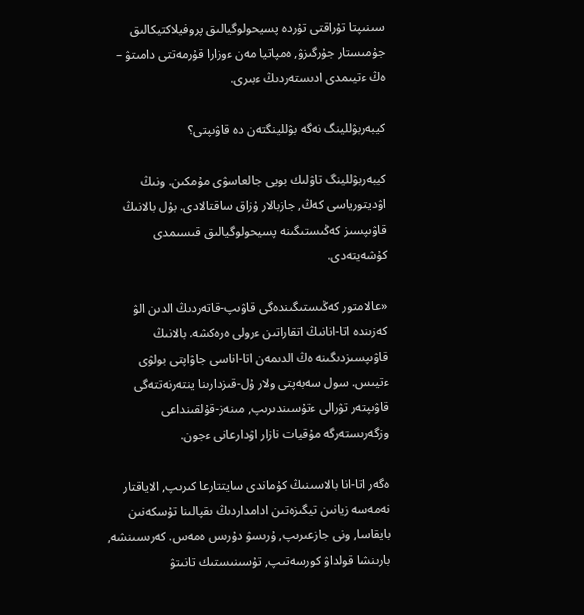سىنىپتا تۇراقتى تۇردە پسيحولوگيالىق پروفيلاكتيكالىق جۇمىستار جۇرگىزۋ, ەمپاتيا مەن ءوزارا قۇرمەتتى دامىتۋ – ەڭ ءتيىمدى ادىستەردىڭ ءبىرى.

كيبەربۋللينگ نەگە بۋللينگتەن دە قاۋىپتى؟

كيبەربۋللينگ تاۋلىك بويى جالعاسۋى مۇمكىن. ونىڭ اۋديتورياسى كەڭ, جازبالار ۇزاق ساقتالادى. بۇل بالانىڭ قاۋىپسىز كەڭىستىگىنە پسيحولوگيالىق قىسىمدى كۇشەيتەدى.

«عالامتور كەڭىستىگىندەگى قاۋىپ-قاتەردىڭ الدىن الۋ كەزىندە اتا-انانىڭ اتقاراتىن ءرولى ەرەكشە. بالانىڭ قاۋىپسىزدىگىنە ەڭ الدىمەن اتا-اناسى جاۋاپتى بولۋى ءتيىس. سول سەبەپتى ولار ۇل-قىزدارىنا ينتەرنەتتەگى قاۋىپتەر تۋرالى ءتۇسىندىرىپ, مىنەز-قۇلقىنداعى وزگەرىستەرگە مۇقيات نازار اۋدارعانى ءجون.

ەگەر اتا-انا بالاسىنىڭ كۇماندى سايتتارعا كىرىپ, الاياقتار نەمەسە زيانىن تيگىزەتىن ادامداردىڭ ىقپالىنا تۇسكەنىن بايقاسا, ونى جازعىرىپ, ۇرىسۋ دۇرىس ەمەس. كەرىسىنشە, بارىنشا قولداۋ كورسەتىپ, تۇسىنىستىك تانىتۋ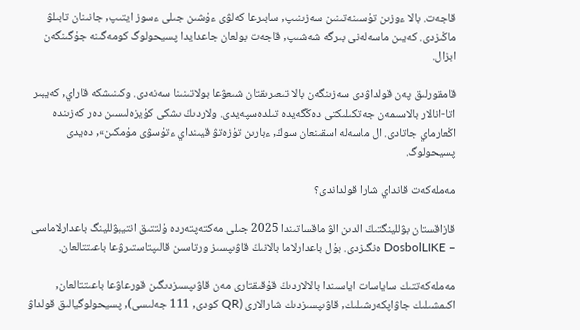قاجەت. بالا ءوزىن تۇسىنەتىنىن سەزىنىپ, سابىرعا كەلۋى ءۇشىن جىلى ءسوز ايتىپ, جانىنان تابىلۋ ماڭىزدى. كەيىن ماسەلەنى بىرگە شەشىپ, قاجەت بولعان جاعدايدا پسيحولوگ كومەگىنە جۇگىنگەن ابزال.

قامقورلىق پەن قولداۋدى سەزىنگەن بالا تىعىرىقتان شىعۋعا بولاتىنىنا سەنەدى. وكىنىشكە قاراي, كەيبىر اتا-انالار بالاسىمەن جەتكىلىكتى دەڭگەيدە تىلدەسپەيدى. ولاردىڭ ىشكى كۇيزەلىسىن دەر كەزىندە اڭعارماي جاتادى. ال ماسەلە اسقىنعان سوڭ, ءبارىن تۇزەتۋ قيىنداي ءتۇسۋى مۇمكىن», دەيدى پسيحولوگ.

مەملەكەت قانداي شارا قولداندى؟

قازاقستان بۋللينگتىڭ الدىن الۋ ماقساتىندا 2025 جىلى مەكتەپتەردە ۇلتتىق انتيبۋللينگ باعدارلاماسى – DosbolLIKE ەنگىزدى. بۇل باعدارلاما بالانىڭ قاۋىپسىز ورتاسىن قالىپتاستىرۋعا باعىتتالعان.

مەملەكەتتىك ساياسات اياسىندا بالالاردىڭ قۇقىقتارى مەن قاۋىپسىزدىگىن قورعاۋعا باعىتتالعان, اكىمشىلىك جاۋاپكەرشىلىك, قاۋىپسىزدىك شارالارى (QR كودى, 111 جەلىسى), پسيحولوگيالىق قولداۋ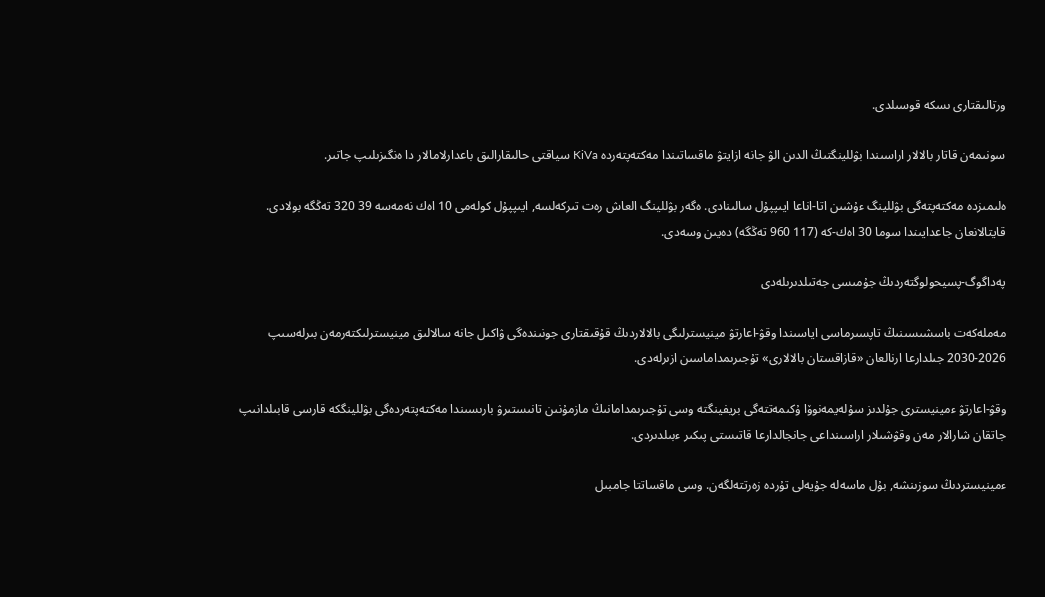ورتالىقتارى ىسكە قوسىلدى.

سونىمەن قاتار بالالار اراسىندا بۋللينگتىڭ الدىن الۋ جانە ازايتۋ ماقساتىندا مەكتەپتەردە KiVa سياقتى حالىقارالىق باعدارلامالار دا ەنگىزىلىپ جاتىر.

ەلىمىزدە مەكتەپتەگى بۋللينگ ءۇشىن اتا-اناعا ايىپپۇل سالىنادى. ەگەر بۋللينگ العاش رەت تىركەلسە, ايىپپۇل كولەمى 10 اەك نەمەسە 39 320 تەڭگە بولادى. قايتالانعان جاعدايىندا سوما 30 اەك-كە (117 960 تەڭگە) دەيىن وسەدى.

پەداگوگ-پسيحولوگتەردىڭ جۇمىسى جەتىلدىرىلەدى

مەملەكەت باسشىسىنىڭ تاپسىرماسى اياسىندا وقۋ-اعارتۋ مينيسترلىگى بالالاردىڭ قۇقىقتارى جونىندەگى ۋاكىل جانە سالالىق مينيسترلىكتەرمەن بىرلەسىپ 2026-2030 جىلدارعا ارنالعان «قازاقستان بالالارى» تۇجىرىمداماسىن ازىرلەدى.

وقۋ-اعارتۋ ءمينيسترى جۇلدىز سۇلەيمەنوۆا ۇكىمەتتەگى بريفينگتە وسى تۇجىرىمدامانىڭ مازمۇنىن تانىستىرۋ بارىسىندا مەكتەپتەردەگى بۋللينگكە قارسى قابىلدانىپ جاتقان شارالار مەن وقۋشىلار اراسىنداعى جانجالدارعا قاتىستى پىكىر ءبىلدىردى.

ءمينيستردىڭ سوزىنشە, بۇل ماسەلە جۇيەلى تۇردە زەرتتەلگەن. وسى ماقساتتا جامبىل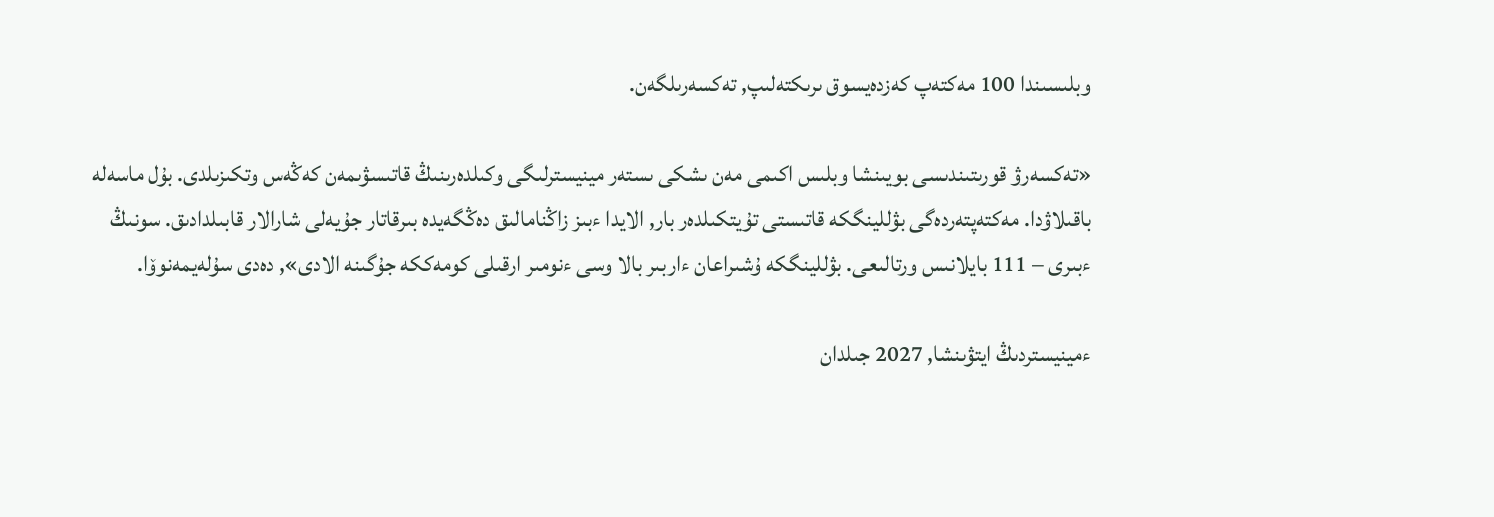وبلىسىندا 100 مەكتەپ كەزدەيسوق ىرىكتەلىپ, تەكسەرىلگەن.

«تەكسەرۋ قورىتىندىسى بويىنشا وبلىس اكىمى مەن ىشكى ىستەر مينيسترلىگى وكىلدەرىنىڭ قاتىسۋىمەن كەڭەس وتكىزىلدى. بۇل ماسەلە باقىلاۋدا. مەكتەپتەردەگى بۋللينگكە قاتىستى تۇيتكىلدەر بار, الايدا ءبىز زاڭنامالىق دەڭگەيدە بىرقاتار جۇيەلى شارالار قابىلدادىق. سونىڭ ءبىرى – 111 بايلانىس ورتالىعى. بۋللينگكە ۇشىراعان ءاربىر بالا وسى ءنومىر ارقىلى كومەككە جۇگىنە الادى», دەدى سۇلەيمەنوۆا.

ءمينيستردىڭ ايتۋىنشا, 2027 جىلدان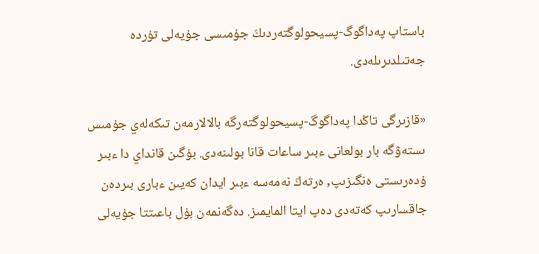باستاپ پەداگوگ-پسيحولوگتەردىڭ جۇمىسى جۇيەلى تۇردە جەتىلدىرىلەدى.

«قازىرگى تاڭدا پەداگوگ-پسيحولوگتەرگە بالالارمەن تىكەلەي جۇمىس ىستەۋگە بار بولعانى ءبىر ساعات قانا بولىنەدى. بۇگىن قانداي دا ءبىر ۇدەرىستى ەنگىزىپ, ەرتەڭ نەمەسە ءبىر ايدان كەيىن ءبارى بىردەن جاقسارىپ كەتەدى دەپ ايتا المايمىز. دەگەنمەن بۇل باعىتتا جۇيەلى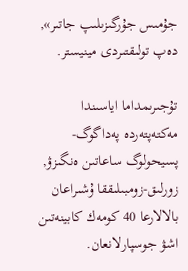جۇمىس جۇرگىزىلىپ جاتىر», دەپ تولىقتىردى مينيستر.

تۇجىرىمداما اياسىندا مەكتەپتەردە پەداگوگ-پسيحولوگ ساعاتىن ەنگىزۋ, زورلىق-زومبىلىققا ۇشىراعان بالالارعا 40 كومەك كابينەتىن اشۋ جوسپارلانعان.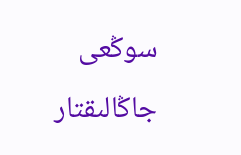سوڭعى جاڭالىقتار